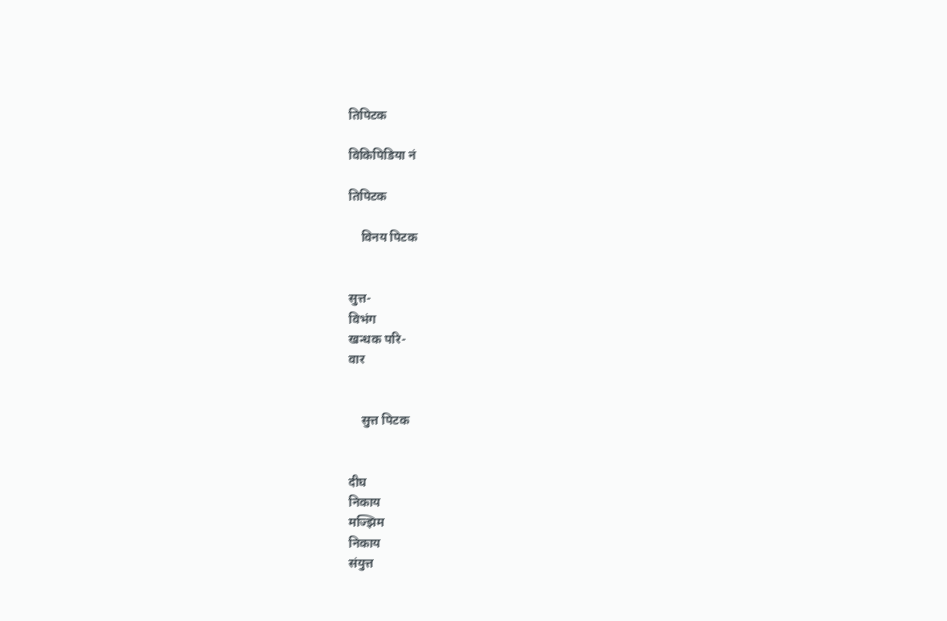तिपिटक

विकिपिडिया नं

तिपिटक

    विनय पिटक


सुत्त-
विभंग
खन्धक परि-
वार


    सुत्त पिटक


दीघ
निकाय
मज्झिम
निकाय
संयुत्त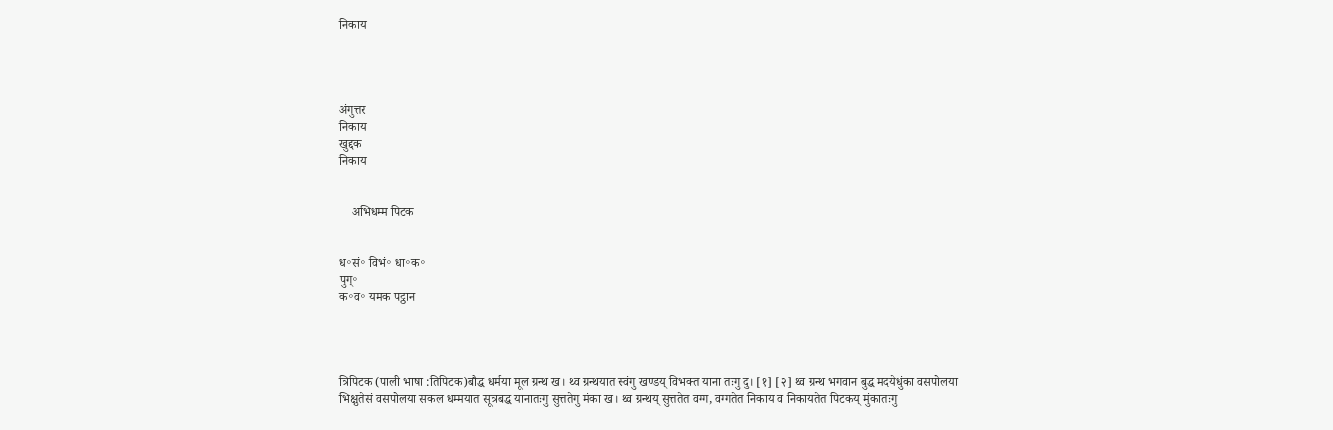निकाय




अंगुत्तर
निकाय
खुद्दक
निकाय


    अभिधम्म पिटक


ध॰सं॰ विभं॰ धा॰क॰
पुग्॰
क॰व॰ यमक पट्ठान




त्रिपिटक (पाली भाषा :तिपिटक)बौद्ध धर्मया मूल ग्रन्थ ख। थ्व ग्रन्थयात स्वंगु खण्डय् विभक्त याना तःगु दु। [१] [२] थ्व ग्रन्थ भगवान बुद्ध मदयेधुंका वसपोलया भिक्षुतेसं वसपोलया सकल धम्मयात सूत्रबद्ध यानातःगु सुत्ततेगु मंका ख। थ्व ग्रन्थय् सुत्ततेत वग्ग, वग्गतेत निकाय व निकायतेत पिटकय् मुंकातःगु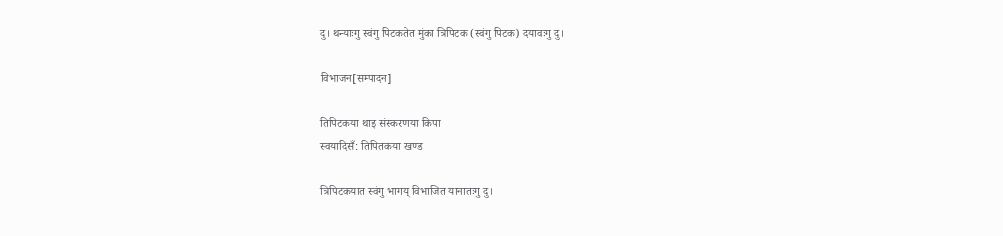दु। थन्याःगु स्वंगु पिटकतेत मुंका त्रिपिटक (स्वंगु पिटक) दयावःगु दु।

विभाजन[सम्पादन]

तिपिटकया थाइ संस्करणया किपा
स्वयादिसँ: तिपितकया खण्ड

त्रिपिटकयात स्वंगु भागय् विभाजित यानातःगु दु।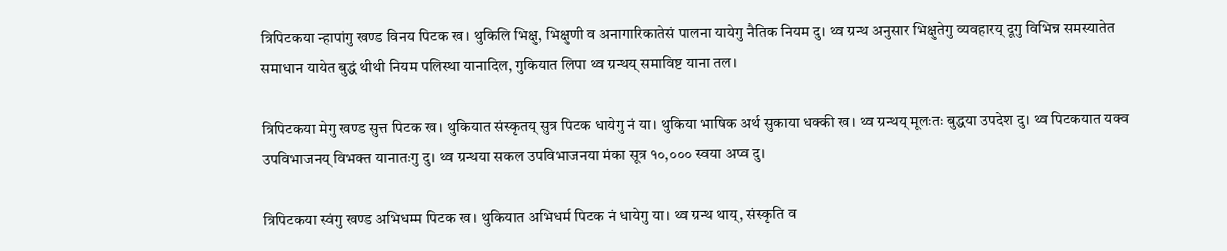त्रिपिटकया न्हापांगु खण्ड विनय पिटक ख। थुकिलि भिक्षु, भिक्षुणी व अनागारिकातेसं पालना यायेगु नैतिक नियम दु। थ्व ग्रन्थ अनुसार भिक्षुतेगु व्यवहारय् दूगु विभिन्न समस्यातेत समाधान यायेत बुद्धं थीथी नियम पलिस्था यानादिल, गुकियात लिपा थ्व ग्रन्थय् समाविष्ट याना तल।

त्रिपिटकया मेगु खण्ड सुत्त पिटक ख। थुकियात संस्कृतय् सुत्र पिटक धायेगु नं या। थुकिया भाषिक अर्थ सुकाया धक्की ख। थ्व ग्रन्थय् मूलःतः बुद्धया उपदेश दु। थ्व पिटकयात यक्व उपविभाजनय् विभक्त यानातःगु दु। थ्व ग्रन्थया सकल उपविभाजनया मंका सूत्र १०,००० स्वया अप्व दु।

त्रिपिटकया स्वंगु खण्ड अभिधम्म पिटक ख। थुकियात अभिधर्म पिटक नं धायेगु या। थ्व ग्रन्थ थाय्‌, संस्कृति व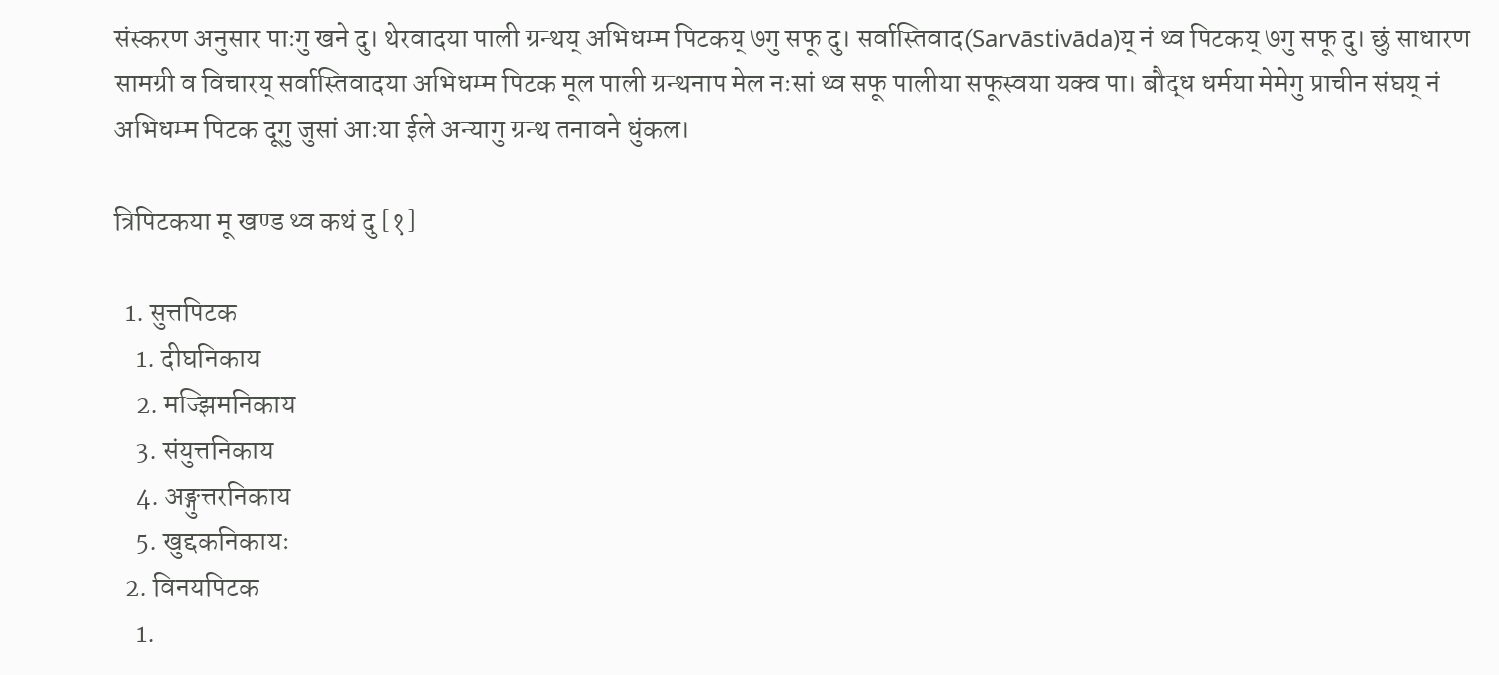संस्करण अनुसार पाःगु खने दु। थेरवादया पाली ग्रन्थय् अभिधम्म पिटकय् ७गु सफू दु। सर्वास्तिवाद(Sarvāstivāda)य् नं थ्व पिटकय् ७गु सफू दु। छुं साधारण सामग्री व विचारय् सर्वास्तिवादया अभिधम्म पिटक मूल पाली ग्रन्थनाप मेल नःसां थ्व सफू पालीया सफूस्वया यक्व पा। बौद्ध धर्मया मेमेगु प्राचीन संघय् नं अभिधम्म पिटक दूगु जुसां आःया ईले अन्यागु ग्रन्थ तनावने धुंकल।

त्रिपिटकया मू खण्ड थ्व कथं दु [१]

  1. सुत्तपिटक
    1. दीघनिकाय
    2. मज्झिमनिकाय
    3. संयुत्तनिकाय
    4. अङ्गुत्तरनिकाय
    5. खुद्दकनिकायः
  2. विनयपिटक
    1.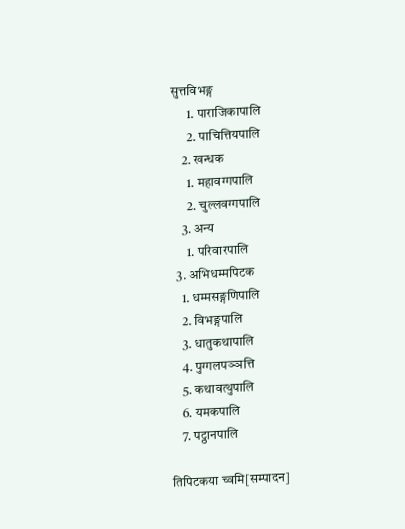सुत्तविभङ्ग
      1. पाराजिकापालि
      2. पाचित्तियपालि
    2. खन्धक
      1. महावग्गपालि
      2. चुल्लवग्गपालि
    3. अन्य
      1. परिवारपालि
  3. अभिधम्मपिटक
    1. धम्मसङ्गणिपालि
    2. विभङ्गपालि
    3. धातुकथापालि
    4. पुग्गलपञ्ञत्ति
    5. कथावत्थुपालि
    6. यमकपालि
    7. पट्ठानपालि

तिपिटकया च्वमि[सम्पादन]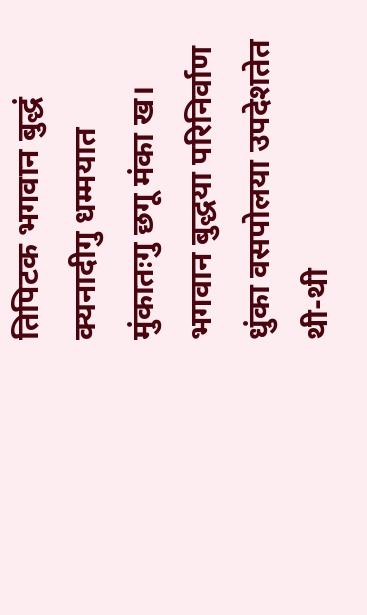तिपिटक भगवान बुद्धं क्यनादीगु धम्मयात मुंकातःगु छगू मंका ख। भगवान बुद्धया परिनिर्वाण धुंका वसपोलया उपदेशतेत थी-थी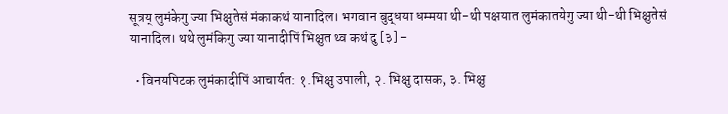सूत्रय् लुमंकेगु ज्या भिक्षुतेसं मंकाकथं यानादिल। भगवान बुद्धया धम्मया थी-थी पक्षयात लुमंकातयेगु ज्या थी-थी भिक्षुतेसं यानादिल। थथे लुमंकिगु ज्या यानादीपिं भिक्षुत थ्व कथं दु [३] -

  • विनयपिटक लुमंकादीपिं आचार्यत: १.भिक्षु उपाली, २. भिक्षु दासक, ३. भिक्षु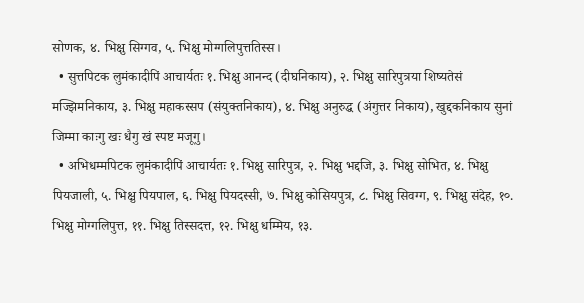सोणक, ४. भिक्षु सिग्गव, ५. भिक्षु मोग्गलिपुत्ततिस्स।
  • सुत्तपिटक लुमंकादीपिं आचार्यतः १. भिक्षु आनन्द (दीघनिकाय), २. भिक्षु सारिपुत्रया शिष्यतेसं मज्झिमनिकाय, ३. भिक्षु महाकस्सप (संयुक्तनिकाय), ४. भिक्षु अनुरुद्ध (अंगुत्तर निकाय), खुद्दकनिकाय सुनां जिम्मा काःगु खः धैगु खं स्पष्ट मजूगु।
  • अभिधम्मपिटक लुमंकादीपिं आचार्यतः १. भिक्षु सारिपुत्र, २. भिक्षु भद्दजि, ३. भिक्षु सोभित, ४. भिक्षु पियजाली, ५. भिक्षु पियपाल, ६. भिक्षु पियदस्सी, ७. भिक्षु कोसियपुत्र, ८. भिक्षु सिवग्ग, ९. भिक्षु संदेह, १०. भिक्षु मोग्गलिपुत्त, ११. भिक्षु तिस्सदत्त, १२. भिक्षु धम्मिय, १३.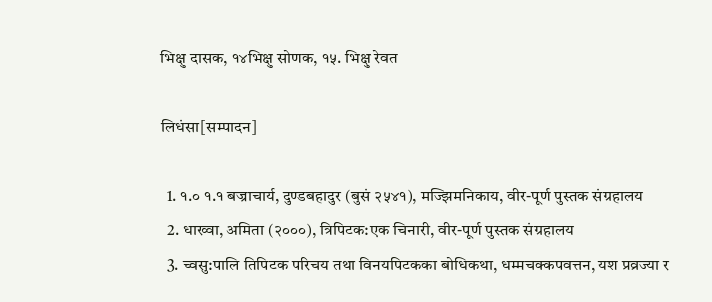भिक्षु दासक, १४भिक्षु सोणक, १५. भिक्षु रेवत

लिधंसा[सम्पादन]

  1. १.० १.१ बज्राचार्य, दुण्डबहादुर (बुसं २५४१), मज्झिमनिकाय, वीर-पूर्ण पुस्तक संग्रहालय
  2. धाख्वा, अमिता (२०००), त्रिपिटक:एक चिनारी, वीर-पूर्ण पुस्तक संग्रहालय
  3. च्वसु:पालि तिपिटक परिचय तथा विनयपिटकका बोधिकथा, धम्मचक्कपवत्तन, यश प्रव्रज्या र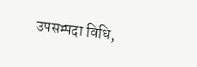उपसम्पदा विधि,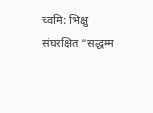च्वमि: भिक्षु संघरक्षित “सद्धम्म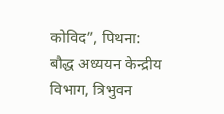कोविद”, पिथना: बौद्ध अध्ययन केन्द्रीय विभाग, त्रिभुवन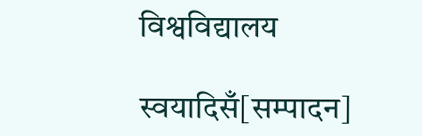विश्वविद्यालय

स्वयादिसँ[सम्पादन]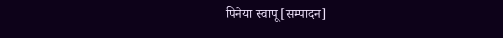पिनेया स्वापू[सम्पादन]